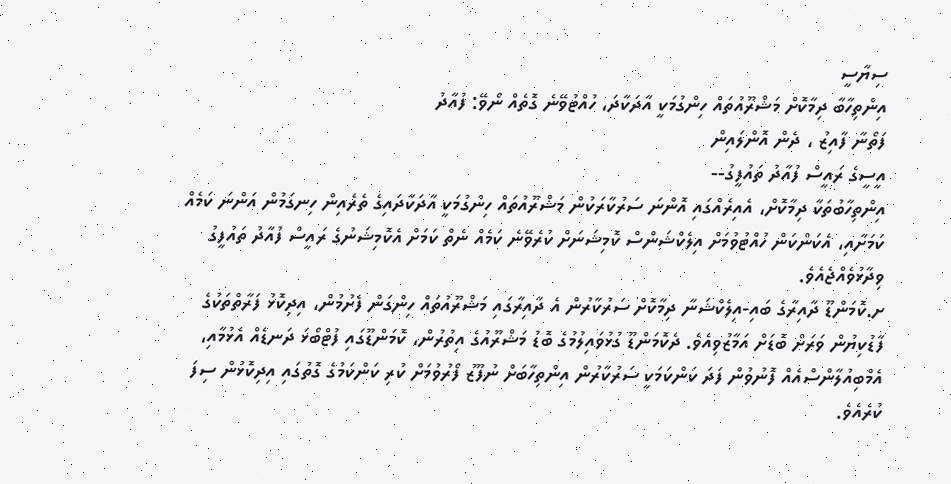ސިޔާސީ
އިންތިހާބާ ދިމާކޮށް މަޝްރޫއުތައް ހިންގުމަކީ އާދަކާދަ، ހުއްޓުވޭނެ ގޮތެއް ނޯވޭ: ފުއާދު
ފަތޯނާ ފާއިޒު ، ދެން އޮންލައިން
އީސީގެ ރައީސް ފުއާދު ތައުފީގު--
އިންތިހާބުތަކާ ދިމާކޮށް، އެއިރެއްގައި އޮންނަ ސަރުކާރަކުން މަޝްރޫއުތައް ހިންގުމަކީ އާދަކާދައިގެ ތެރެއިން ހިނގަމުން އަންނަ ކަމެއް ކަމަށާއި، އެކަންކަން ހުއްޓުވުމަށް އިލެކްޝަންސް ކޮމިޝަނަށް ކުރެވޭނެ ކަމެއް ނެތް ކަމަށް އެކޮމިޝަނުގެ ރައީސް ފުއާދު ތައުފީގު ވިދާޅުވެއްޖެއެވެ.
ށ.ކޮމަންޑޫ ދާއިރާގެ ބައި-އިލެކްޝަނާ ދިމާކޮށް ސަރުކާރުން އެ ދާއިރާގައި މަޝްރޫއުތައް ހިންގަން ފެށުމުން، އިދިކޮޅު ފަރާތްތަކުގެ ފާޑުކިޔުން ވަރަށް ބޮޑަށް އަމާޒުވިއެވެ. ދެކޮމަންޑޫ ގުޅުވައިލުމުގެ ބޮޑު މަޝްރޫއުގެ އިތުރުން، ކޮމަންޑޫގައި ފުޓްބޯޅަ ދަނޑެއް އެޅުމާއި، އެމްބިއުލާންސްއެއް ފޮނުވުން ފަދަ ކަންކަމަކީ ސަރުކާރުން އިންތިހާބަށް ނުފޫޒު ފޯރުވުމަށް ކުރި ކަންކަމުގެ ގޮތުގައި އިދިކޮޅުން ސިފަ ކުރެއެވެ.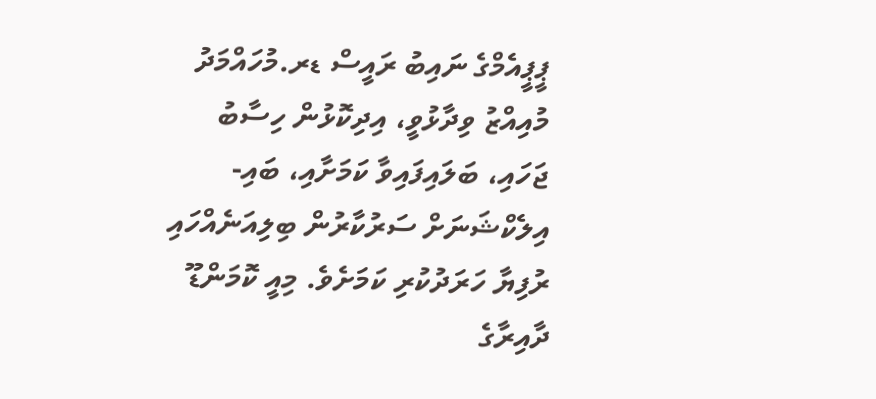ޕީޕީއެމްގެ ނައިބު ރައީސް ޑރ.މުހައްމަދު މުއިއްޒު ވިދާޅުވީ، އިދިކޮޅުން ހިސާބު ޖަހައި، ބަލައިފައިވާ ކަމަށާއި، ބައި-އިލެކްޝަނަށް ސަރުކާރުން ބިލިއަނެއްހައި ރުފިޔާ ހަރަދުކުރި ކަމަށެވެ. މިއީ ކޮމަންޑޫ ދާއިރާގެ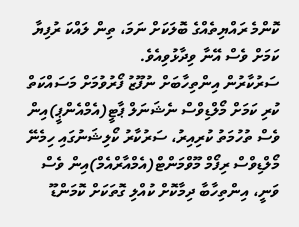ކޮންމެ ރައްޔިތެއްގެ ބޮލަކަށް ނަމަ، ތިން ލައްކަ ރުފިޔާ ކަމަށް ވެސް އޭނާ ވިދާޅުވިއެވެ.
ސަރުކާރުން އިންތިހާބަށް ނުފޫޒު ފޯރުވުމަށް މަސައްކަތް ކުރި ކަމަށް މޯލްޑިވްސް ނެޝަނަލް ޕާޓީ(އެމްއެންޕީ)އިން ވެސް ތުހުމަތު ކުރިއިރު، ސަރުކާރު ކޯލިޝަނުގައި ހިމެނޭ މޯލްޑިވްސް ރިފޯމް މޫވްމަންޓް(އެމްއާރްއެމް)އިން ވެސް ވަނީ، އިންތިހާބާ ދިމާކޮށް ކުއްލި ގޮތަކަށް ކޮމަންޑޫ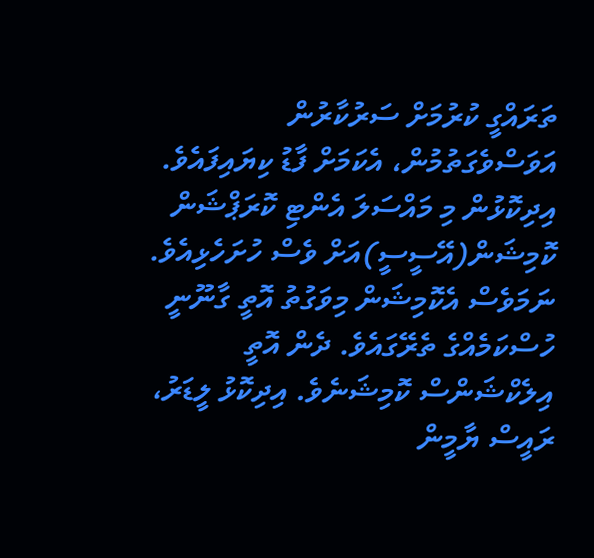ތަރައްގީ ކުރުމަށް ސަރުކާރުން އަވަސްވެގަތުމުން، އެކަމަށް ފާޑު ކިޔައިފައެވެ.
އިދިކޮޅުން މި މައްސަލަ އެންޓި ކޮރަޕްޝަން ކޮމިޝަން(އޭސީސީ)އަށް ވެސް ހުށަހެޅިއެވެ. ނަމަވެސް އެކޮމިޝަން މިވަގުތު އޮތީ ގާނޫނީ ހުސްކަމެއްގެ ތެރޭގައެވެ. ދެން އޮތީ އިލެކްޝަންސް ކޮމިޝަނެވެ. އިދިކޮޅު ލީޑަރު، ރައީސް ޔާމީން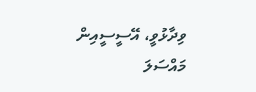ވިދާޅުވީ، އޭސީސީއިން މައްސަލަ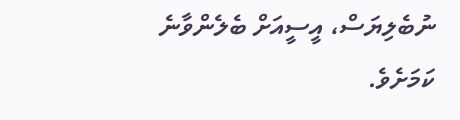ނުބެލިޔަސް، އީސީއަށް ބެލެންވާނެ ކަމަށެވެ.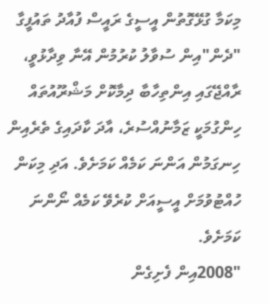މިކަމާ ގުޅޭގޮތުން އީސީގެ ރައީސް ފުއާދު ތައުފީގާ "ދެން"އިން ސުވާލު ކުރުމުން އޭނާ ވިދާޅުވީ، ރާއްޖޭގައި އިންތިހާބާ ދިމާކޮށް މަޝްރޫއުތައް ހިންގުމަކީ ޒަމާނުއްސުރެ، އާދަ ކާދައިގެ ތެރެއިން ހިނގަމުން އަންނަ ކަމެއް ކަމަށެވެ. އަދި މިކަން ހުއްޓުވުމަށް އީސީއަށް ކުރެވޭ ކަމެއް ނޯންނަ ކަމަށެވެ.
"2008އިން ފެށިގެން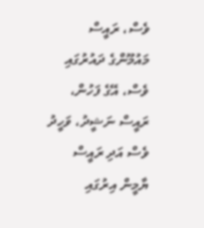ވެސް، ރައީސް މައުމޫންގެ ދައުރުގައި ވެސް، އޭގެ ފަހުން، ރައީސް ނަޝީދު، ވަހީދު ވެސް އަދި ރައީސް ޔާމީން އިރުގައި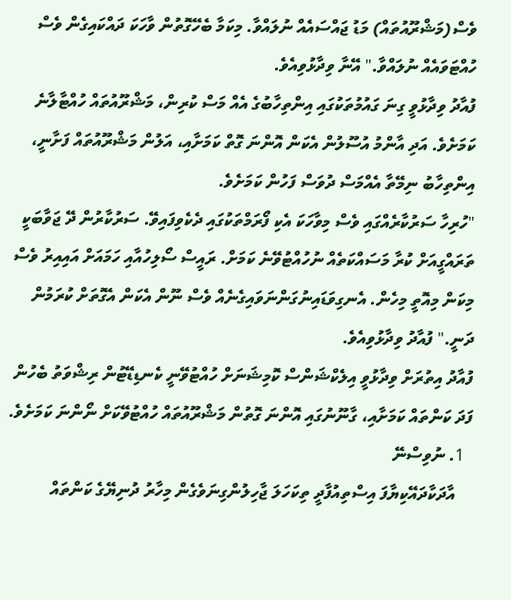ވެސް(މަޝްރޫއުތައް) މަޑު ޖައްސައެއް ނުލައްވާ. މިކަމާ ބެހޭގޮތުން ވާހަކަ ދައްކައިގެން ވެސް ހުއްޓަވައެއް ނުލައްވާ." އޭނާ ވިދާޅުވިއެވެ.
ފުއާދު ވިދާޅުވީ ގިނަ ގައުމުތަކުގައި އިންތިހާބުގެ އެއް މަސް ކުރިން، މަޝްރޫއުތައް ހުއްޓާލާނެ ކަމަށެވެ. އަދި އާންމު އުސޫލުން އެކަން އޮންނަ ގޮތް ކަމަށާއި، އަލުން މަޝްރޫއުތައް ފަށާނީ، އިންތިހާބު ނިމޭތާ އެއްމަސް ދުވަސް ފަހުން ކަމަށެވެ.
"ހުރިހާ ސަރުކާރެއްގައި ވެސް މިވާހަކަ އެކި ފޯރަމްތަކުގައި ދެކެވިފައިވޭ. ސަރުކާރުން ދޭ ޖަވާބަކީ ތަރައްގީއަށް ކުރާ މަސައްކަތެއް ނުހުއްޓުވޭނެ ކަމަށް. ރައީސް ސޯލިހުއާއި ހަމައަށް އައިއިރު ވެސް މިކަން މިއޮތީ މިހެން. އެނގިވަޑައިނުގަންނަވައިގެނެއް ވެސް ނޫން އެކަން އެގޮތަށް ކުރަމުން ދަނީ." ފުއާދު ވިދާޅުވިއެވެ.
ފުއާދު އިތުރަށް ވިދާޅުވީ އިލެކްޝަންސް ކޮމިޝަނަށް ހުއްޓުވޭނީ ކެނޑިޑޭޓުން ރިޝްވަތު ބެހުން ފަދަ ކަންތައް ކަމަށާއި، ގާނޫނުގައި އޮންނަ ގޮތުން މަޝްރޫއުތައް ހުއްޓުވޭކަށް ނޯންނަ ކަމަށެވެ.
  1. ނުވިސްނޭ
    އާދަކާދައޭކިޔާފަ އިސްތިއުފާދީ ތިކަހަލަ ޖާހިލުންގިނަވެގެން މިހާރު ދުނިޔޭގެ ކަންތައް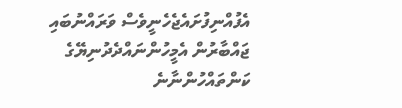އެފުއްނިފުށައެޖެހެނީވެސް ވަރައްނުބައި ޖައްބާރުން އެމީހުންނައްދެދުނިޔޭގެ ކަންތައްހުންނާނެ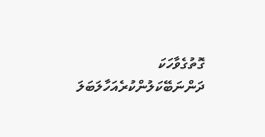ގޮތުގެވާހަކަ ދަންނަބޭކަލުންކުރެއަހާލަބަލަ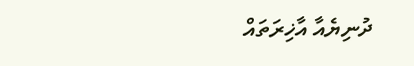ދުނިޔެއާ އާޚިރަތައް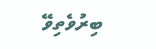ބިރުވެތިވޭ